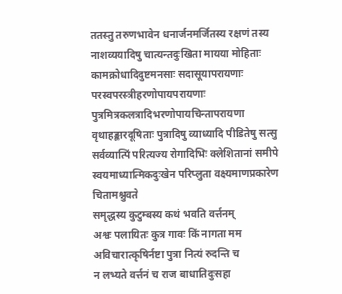ततस्तु तरुणभावेन धनार्जनमर्जितस्य रक्षणं तस्य नाशव्ययादिषु चात्यन्तदुःखिता मायया मोहिताः कामक्रोधादिदुष्टमनसाः सदासूयापरायणाः परस्वपरस्त्रीहरणोपायपरायणाः पुत्रमित्रकलत्रादिभरणोपायचिन्तापरायणा वृथाहङ्कारदूषिताः पुत्रादिषु व्याध्यादि पीडितेषु सत्सु सर्वव्यात्पिं परित्यज्य रोगादिभिः क्लेशितानां समीपे स्वयमाध्यात्मिकदुःखेन परिप्लुता वक्ष्यमाणप्रकारेण चितामश्नुवते
समृद्धस्य कुटुम्बस्य कथं भवति वर्त्तनम्
अश्वः पलायितः कुत्र गावः किं नागता मम
अविचारात्कृषिर्नष्टा पुत्रा नित्यं रुदन्ति च
न लभ्यते वर्त्तनं च राज बाधातिदुःसहा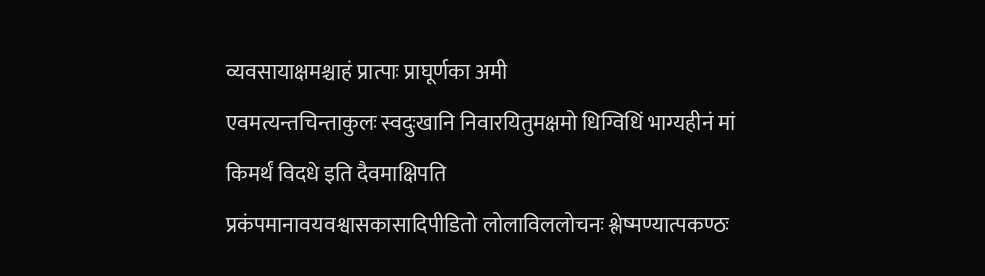व्यवसायाक्षमश्चाहं प्रात्पाः प्राघूर्णका अमी
एवमत्यन्तचिन्ताकुलः स्वदुःखानि निवारयितुमक्षमो धिग्विधिं भाग्यहीनं मां किमर्थं विदधे इति दैवमाक्षिपति
प्रकंपमानावयवश्वासकासादिपीडितो लोलाविललोचनः श्लेष्मण्यात्पकण्ठः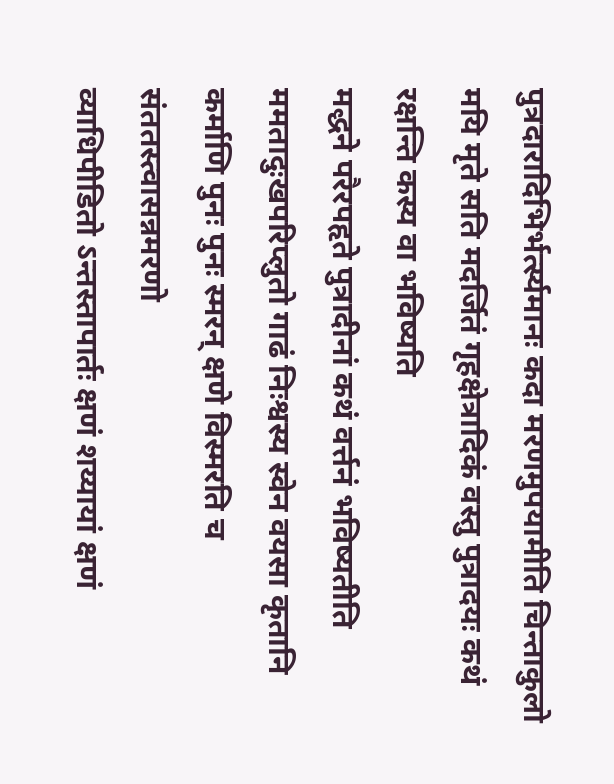पुत्रदारादिभिर्भर्त्स्यमानः कदा मरणमुपयामीति चिन्ताकुलो मयि मृते सति मदर्जितं गृहक्षेत्रादिकं वस्तु पुत्रादयः कथं रक्षन्ति कस्य वा भविष्यति
मद्धने परैरपहृते पुत्रादीनां कथं वर्त्तनं भविष्यतीति ममतादुःखपरिप्लुतो गाढं निःश्वस्य स्वेन वयसा कृतानि कर्माणि पुनः पुनः स्मरन् क्षणे विस्मरति च संततस्त्वासन्नमरणो
व्याधिपीडितो ऽन्तस्तापार्तः क्षणं शय्यायां क्षणं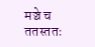मञ्चे च ततस्ततः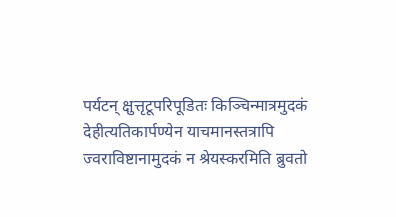पर्यटन् क्षुत्तृटूपरिपूडितः किञ्चिन्मात्रमुदकं देहीत्यतिकार्पण्येन याचमानस्तत्रापि ज्वराविष्टानामुदकं न श्रेयस्करमिति ब्रुवतो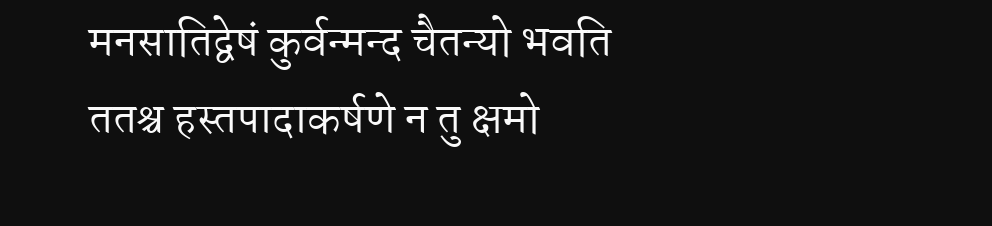मनसातिद्वेषं कुर्वन्मन्द चैतन्यो भवति
ततश्च हस्तपादाकर्षणे न तु क्षमो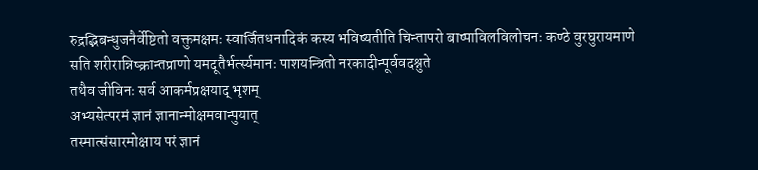रुद्रद्भिबन्धुजनैर्वेष्टितो वक्तुमक्षमः स्वार्जितधनादिकं कस्य भविष्यतीति चिन्तापरो बाष्पाविलविलोचनः कण्ठे वुरघुरायमाणे सति शरीरान्निष्क्रान्तप्राणो यमदूतैर्भर्त्स्यमानः पाशयन्त्रितो नरकादीन्पूर्ववदश्नुते
तथैव जीविनः सर्व आकर्मप्रक्षयाद् भृशम्
अभ्यसेत्परमं ज्ञानं ज्ञानान्मोक्षमवान्पुयात्
तस्मात्संसारमोक्षाय परं ज्ञानं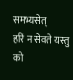समभ्यसेत्
हरिं न सेवते यस्तु को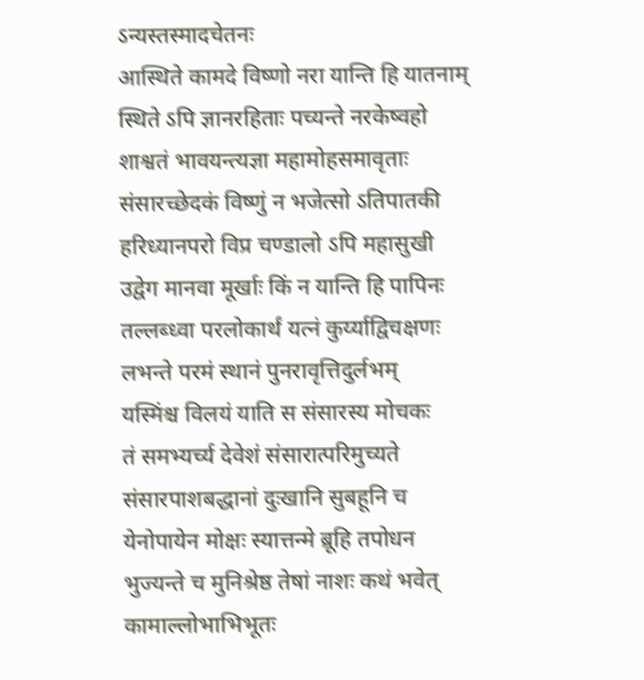ऽन्यस्तस्मादचेतनः
आस्थिते कामदे विष्णो नरा यान्ति हि यातनाम्
स्थिते ऽपि ज्ञानरहिताः पच्यन्ते नरकेष्वहो
शाश्वतं भावयन्त्यज्ञा महामोहसमावृताः
संसारच्छेदकं विष्णुं न भजेत्सो ऽतिपातकी
हरिध्यानपरो विप्र चण्डालो ऽपि महासुखी
उद्वेग मानवा मूर्खाः किं न यान्ति हि पापिनः
तल्लब्ध्वा परलोकार्थं यत्नं कुर्य्याद्विचक्षणः
लभन्ते परमं स्थानं पुनरावृत्तिदुर्लभम्
यस्मिंश्च विलयं याति स संसारस्य मोचकः
तं समभ्यर्च्य देवेशं संसारात्परिमुच्यते
संसारपाशबद्धानां दुःखानि सुबहूनि च
येनोपायेन मोक्षः स्यात्तन्मे ब्रूहि तपोधन
भुज्यन्ते च मुनिश्रेष्ठ तेषां नाशः कथं भवेत्
कामाल्लोभाभिभूतः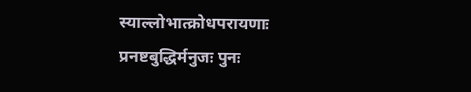स्याल्लोभात्क्रोधपरायणाः
प्रनष्टबुद्धिर्मनुजः पुनः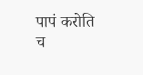पापं करोति च